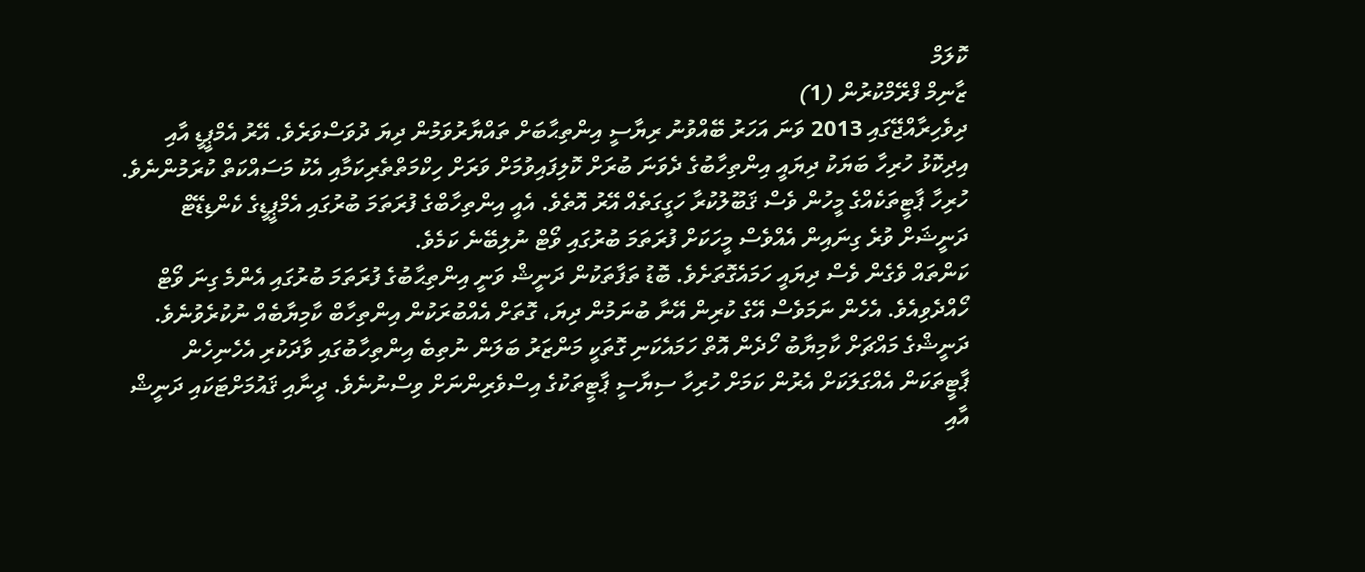ކޮލަމް
ޒާނިމް ފްރޭމްކުރުން (1)
ދިވެހިރާއްޖޭގައި 2013 ވަނަ އަހަރު ބޭއްވުނު ރިޔާސީ އިންތިޙާބަށް ތައްޔާރުވަމުން ދިޔަ ދުވަސްވަރެވެ. އޭރު އެމްޕީޑީ އާއި އިދިކޮޅު ހުރިހާ ބަޔަކު ދިޔައީ އިންތިހާބުގެ ދެވަނަ ބުރަށް ކޮލިފައިވުމަށް ވަރަށް ހިކްމަތްތެރިކަމާއި އެކު މަސައްކަތް ކުރަމުންނެވެ. ހުރިހާ ޕާޓީތަކެއްގެ މީހުން ވެސް ޤަބޫލުކުރާ ހަގީގަތެއް އޭރު އޮތެވެ. އެއީ އިންތިހާބްގެ ފުރަތަމަ ބުރުގައި އެމްޕީޑީގެ ކެންޑިޑޭޓް ދަނީޝަށް ވުރެ ގިނައިން އެއްވެސް މީހަކަށް ފުރަތަމަ ބުރުގައި ވޯޓް ނުލިބޭނެ ކަމެވެ.
ކަންތައް ވެގެން ވެސް ދިޔައީ ހަމައެގޮތަށެވެ. ބޮޑު ތަފާތަކުން ދަނީޝް ވަނީ އިންތިޙާބުގެ ފުރަތަމަ ބުރުގައި އެންމެ ގިނަ ވޯޓް ހޯއްދެވިއެވެ. އެހެން ނަމަވެސް އޭގެ ކުރިން އޭނާ ބުނަމުން ދިޔަ، ގޮތަށް އެއްބުރަކުން އިންތިހާބް ކާމިޔާބެއް ނުކުރެވުނެވެ. ދަނީޝްގެ މައްޗަށް ކާމިޔާބު ހޯދެން އޮތް ހަމައެކަނި ގޮތަކީ މަންޒަރު ބަލަން ނުތިބެ އިންތިހާބުގައި ވާދަކުރި އެހެނިހެން ޕާޓީތަކަން އެއްގަލަކަށް އެރުން ކަމަށް ހުރިހާ ސިޔާސީ ޕާޓީތަކުގެ އިސްވެރިންނަށް ވިސްނުނެވެ. ދީނާއި ޤައުމަށްޓަކައި ދަނީޝް އާއި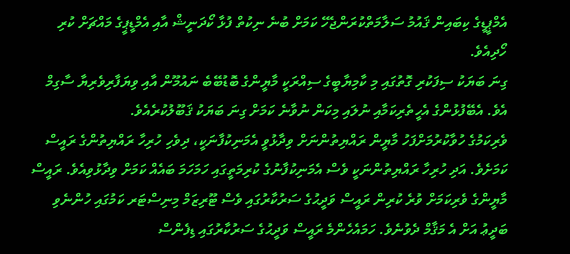އެމްޕީޑީގެ ކިބައިން ޤައުމު ސަލާމަތްކުރަންޖެހޭ ކަމަށް ބުނެ ނިކުތް ފުޅާ ކޯދަނީޝް އާއި އެމްޑީޕީގެ މައްޗަށް ކުރި ހޯދިއެވެ.
ގިނަ ބަޔަކު ސިފަކުރި ގޮތުގައި މި ކާމިޔާބީގެ ސިއްރަކީ މާޔީންގެ ބޮޑުބޭބެ ނައުމޫން އާއި ވިޔަފާރިވެރިޔާ ސާގިމް އެވެ. އެބޭފުޅުންގެ އެހީތެރިކަމާއި ނުލައި މިކަން ނުވާނެ ކަމަށް ގިނަ ބަޔަކު ޤަބޫލުކުރެއެވެ.
ވެރިކަމުގެ ހުވާކުރުމަށްފަހު މާޔީން ރައްޔިތުންނަށް ވިދާޅުވީ އެމަނިކުފާނަކީ، ދިވެހި ހުރިހާ ރައްޔިތުންގެ ރައީސް ކަމަށެވެ. އަދި ހުރިހާ ރައްޔިތުންނަކީ ވެސް އެމަނިކުފާނުގެ ކުރިމަތީގައި ހަމަހަމަ ބައެއް ކަމަށް ވިދާޅުވިއެވެ. ރައީސް މާޔީންގެ ވެރިކަމަށް ވުރެ ކުރިން ރައީސް ވަދީޙުގެ ސަރުކާރުގައި ވެސް ޓޫރިޒަމް މިނިސްޓަރ ކަމުގައި ހުންނެވި ބަދީޢު އަށް އެ މަޤާމް ދެވުނެވެ. ހަމައެހެންމެ ރައީސް ވަދީޙުގެ ސަރުކާރުގައި ޑިފެންސް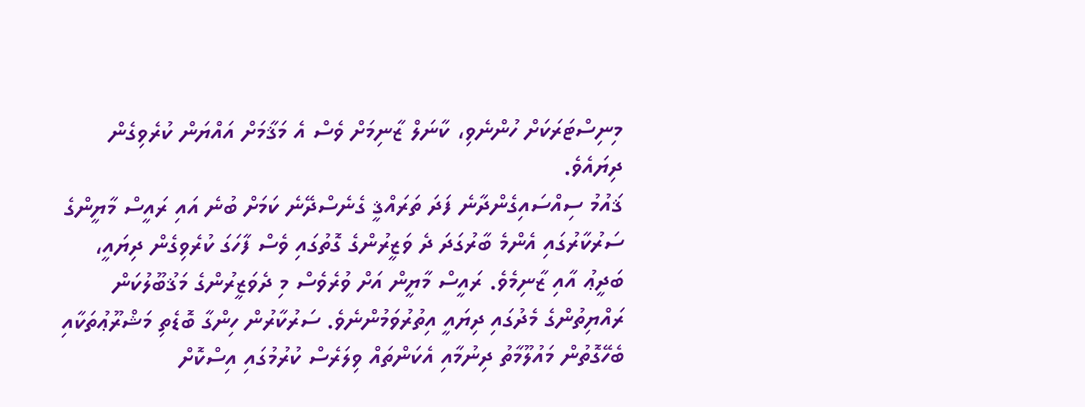މިނިސްޓަރަކަށް ހުންނެވި، ކާނަލް ޒާނިމަށް ވެސް އެ މަޤާމަށް އައްޔަން ކުރެވިގެން ދިޔައެވެ.
ޤައުމު ސިއްސައިގެންދާނެ ފަދަ ތަރައްޤީ ގެނެސްދޭނެ ކަމަށް ބުނެ އައި ރައީސް މާޔީންގެ ސަރުކާރުގައި އެންމެ ބާރުގަދަ ދެ ވަޒީރުންގެ ގޮތުގައި ވެސް ފާހަގަ ކުރެވިގެން ދިޔައީ، ބަދީޢު އާއި ޒާނިމެވެ. ރައީސް މާޔީން އަށް ވުރެވެސް މި ދެވަޒީރުންގެ މަޤުބޫލުކަން ރައްޔިތުންގެ މެދުގައި ދިޔައީ އިތުރުވަމުންނެވެ. ސަރުކާރުން ހިންގާ ބޮޑެތި މަޝްރޫޢުތަކާއި ބެހޭގޮތުން މައުލޫމާތު ދިނުމާއި އެކަންތައް ވިލަރެސް ކުރުމުގައި އިސްކޮށް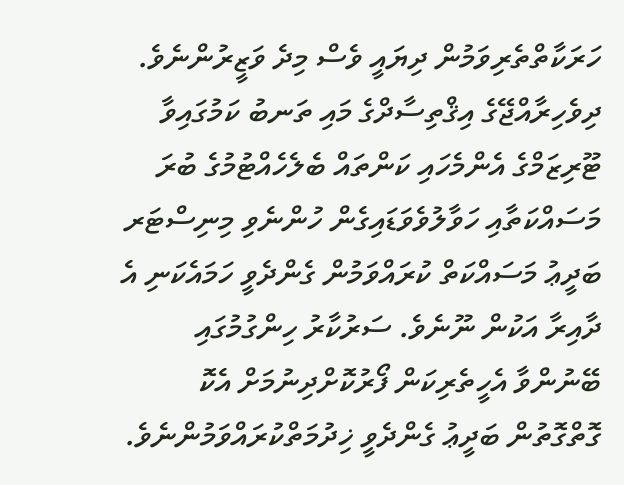ހަރަކާތްތެރިވަމުން ދިޔައީ ވެސް މިދެ ވަޒީރުންނެވެ.
ދިވެހިރާއްޖޭގެ އިޤްތިސާދްގެ މައި ތަނބު ކަމުގައިވާ ޓޫރިޒަމްގެ އެންމެހައި ކަންތައް ބެލެހެއްޓުމުގެ ބުރަ މަސައްކަތާއި ހަވާލުވެވަޑައިގެން ހުންނެވި މިނިސްޓަރ ބަދީޢު މަސައްކަތް ކުރައްވަމުން ގެންދެވީ ހަމައެކަނި އެ ދާއިރާ އަކުން ނޫނެވެ. ސަރުކާރު ހިންގުމުގައި ބޭނުންވާ އެހީތެރިކަން ފޯރުކޮށްދިނުމަށް އެކޮ ގޮތްގޮތުން ބަދީޢު ގެންދެވީ ޚިދުމަތްކުރައްވަމުންނެވެ.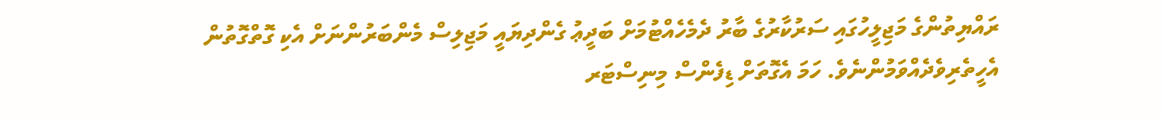ރައްޔިތުންގެ މަޖިލީހުގައި ސަރުކާރުގެ ބާރު ދެމެހެއްޓުމަށް ބަދީޢު ގެންދިޔައީ މަޖިލިސް މެންބަރުންނަށް އެކި ގޮތްގޮތުން އެހީތެރިވެދެއްވަމުންނެވެ. ހަމަ އެގޮތަށް ޑިފެންސް މިނިސްޓަރ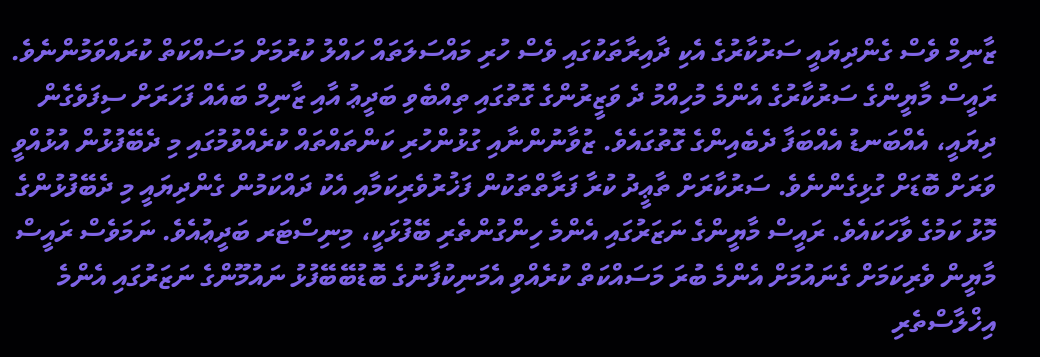ޒާނިމް ވެސް ގެންދިޔައީ ސަރުކާރުގެ އެކި ދާއިރާތަކުގައި ވެސް ހުރި މައްސަލަތައް ހައްލު ކުރުމަށް މަސައްކަތް ކުރައްވަމުންނެވެ.
ރައީސް މާޔީންގެ ސަރުކާރުގެ އެންމެ މުހިއްމު ދެ ވަޒީރުންގެ ގޮތުގައި ތިއްބެވި ބަދީޢު އާއި ޒާނިމް ބައެއް ފަހަރަށް ސިފަވެގެން ދިޔައީ، އެއްބަނޑު އެއްބަފާ ދެބެއިންގެ ގޮތުގައެވެ. ޒުވާނުންނާއި ގުޅުންހުރި ކަންތައްތައް ކުރެއްވުމުގައި މި ދެބޭފުޅުން އުޅުއްވީ ވަރަށް ބޮޑަށް ގުޅިގެންނެވެ. ސަރުކާރަށް ތާޢީދު ކުރާ ފަރާތްތަކުން ފަޚުރުވެރިކަމާއި އެކު ދައްކަމުން ގެންދިޔައީ މި ދެބޭފުޅުންގެ މޮޅު ކަމުގެ ވާހަކައެވެ. ރައީސް މާޔީންގެ ނަޒަރުގައި އެންމެ ހިންގުންތެރި ބޭފުޅަކީ، މިނިސްޓަރ ބަދީޢުއެވެ. ނަމަވެސް ރައީސް މާޔީން ވެރިކަމަށް ގެނައުމަށް އެންމެ ބުރަ މަސައްކަތް ކުރެއްވި އެމަނިކުފާނުގެ ބޮޑުބޭބޭފުޅު ނައުމޫންގެ ނަޒަރުގައި އެންމެ އިޚްލާސްތެރި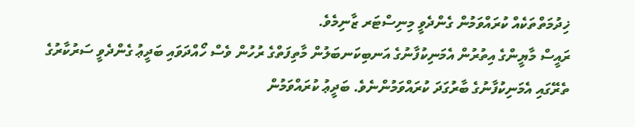ޚިދުމަތްތަކެއް ކުރައްވަމުން ގެންދެވީ މިނިސްޓަރ ޒާނިމެވެ.
ރައީސް މާޔީންގެ އިތުރުން އެމަނިކުފާނުގެ އަނބިކަނބަލުން މާތިފަތްގެ ރުހުން ވެސް ހޯއްދަވައި ބަދީޢު ގެންދެވީ ސަރުކާރުގެ ތެރޭގައި އެމަނިކުފާނުގެ ބާރުގަދަ ކުރައްވަމުންނެވެ. ބަދީޢު ކުރައްވަމުން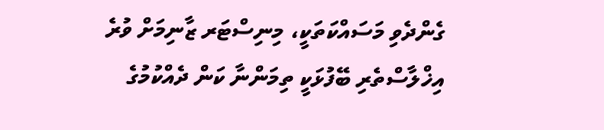ގެންދެވި މަސައްކަތަކީ، މިނިސްޓަރ ޒާނިމަށް ވުރެ އިޚްލާސްތެރި ބޭފުޅަކީ ތިމަންނާ ކަން ދެއްކުމުގެ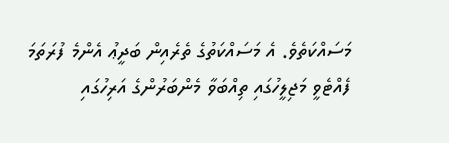މަސައްކަތެވެ. އެ މަސައްކަތުގެ ތެރެއިން ބަދީޢު އެންމެ ފުރަތަމަ ފެއްޓެވީ މަޖިލީހުގައި ތިއްބަވާ މެންބަރުންގެ އަރިހުގައި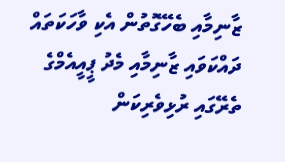ޒާނިމާއި ބެހޭގޮތުން އެކި ވާހަކަތައް ދައްކަވައި ޒާނިމާއި މެދު ޕީއީއެމްގެ ތެރޭގައި ރުޅިވެރިކަން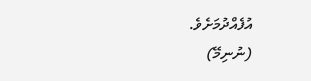އުފެއްދުމަށެވެ.
(ނުނިމޭ)